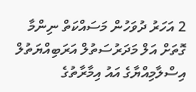2 އަހަރު ދުވަހުން މަސައްކަތް ނިންމާ ގޮތަށް އަލް މަދަރުސަތުލް އަރަބިއްޔަތުލް އިސްލާމިއްޔާގެ އައު އިމާރާތުގެ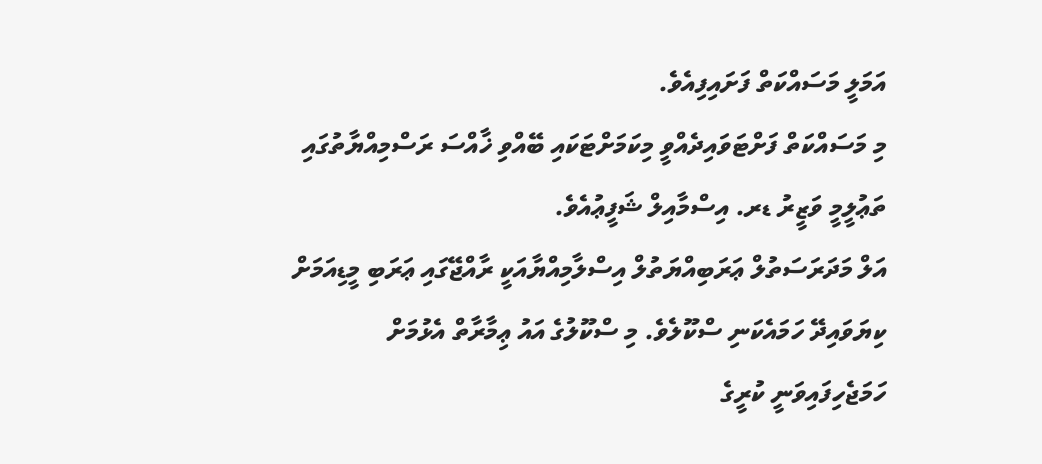އަމަލީ މަސައްކަތް ފަށައިފިއެވެ.
މި މަސައްކަތް ފަށްޓަވައިދެއްވީ މިކަމަށްޓަކައި ބޭއްވި ޚާއްސަ ރަސްމިއްޔާތުގައި ތަޢުލީމީ ވަޒީރު ޑރ. އިސްމާއިލް ޝަފީޢުއެވެ.
އަލް މަދަރަސަތުލް ޢަރަބިއްޔަތުލް އިސްލާމިއްޔާއަކީ ރާއްޖޭގައި ޢަރަބި މީޑިއަމަށް ކިޔަވައިދޭ ހަމައެކަނި ސްކޫލެވެ. މި ސްކޫލުގެ އައު ޢިމާރާތް އެޅުމަށް ހަމަޖެހިފައިވަނީ ކުރީގެ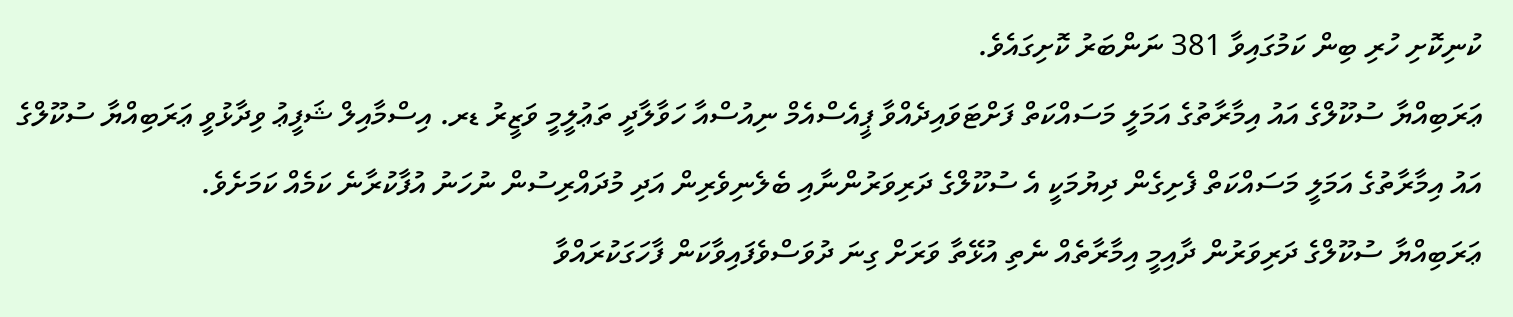ކުނިކޮށި ހުރި ބިން ކަމުގައިވާ 381 ނަންބަރު ކޮށިގައެވެ.
ޢަރަބިއްޔާ ސުކޫލްގެ އައު އިމާރާތުގެ އަމަލީ މަސައްކަތް ފަށްޓަވައިދެއްވާ ޕީއެސްއެމް ނިއުސްއާ ހަވާލާދީ ތަޢުލީމީ ވަޒީރު ޑރ. އިސްމާއިލް ޝަފީޢު ވިދާޅުވީ ޢަރަބިއްޔާ ސުކޫލްގެ އައު އިމާރާތުގެ އަމަލީ މަސައްކަތް ފެށިގެން ދިޔުމަކީ އެ ސުކޫލްގެ ދަރިވަރުންނާއި ބެލެނިވެރިން އަދި މުދައްރިސުން ނުހަނު އުފާކުރާނެ ކަމެއް ކަމަށެވެ.
ޢަރަބިއްޔާ ސުކޫލްގެ ދަރިވަރުން ދާއިމީ އިމާރާތެއް ނެތި އުޅޭތާ ވަރަށް ގިނަ ދުވަސްވެފައިވާކަން ފާހަގަކުރައްވާ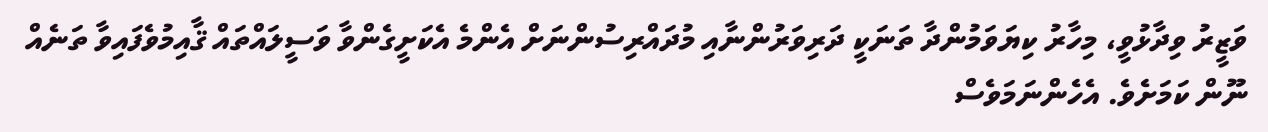ވަޒީރު ވިދާޅުވީ، މިހާރު ކިޔަވަމުންދާ ތަނަކީ ދަރިވަރުންނާއި މުދައްރިސުންނަށް އެންމެ އެކަށީގެންވާ ވަސީލައްތައް ޤާއިމުވެފައިވާ ތަނެއް ނޫން ކަމަށެވެ. އެހެންނަމަވެސް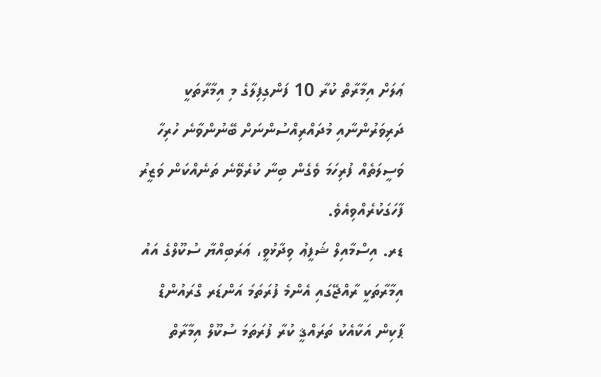ޢަލަށް އިމާރާތް ކުރާ 10 ފަންގިފިލާގެ މި އިމާރާތަކީ ދަރިވަރުންނާއި މުދައްރިއްސުންނަށް ބޭނުންވާނެ ހުރިހާ ވަސީލަތެއް ފުރިހަމަ ވެގެން ބިނާ ކުރެވޭނެ ތަނެއްކަން ވަޒީރު ފާހަގަކުރެއްވިއެވެ.
ޑރ. އިސްމާއިލް ޝަފީޢު ވިދާޅުވީ، ޢަރަބިއްޔާ ސުކޫލްގެ އައު އިމާރާތަކީ ރާއްޖޭގައި އެންމެ ފުރަތަމަ އަންޑަރ ގްރައުންޑް ޕާކިން އަކާއެކު ތަރައްޤީ ކުރާ ފުރަތަމަ ސުކޫލް އިމާރާތް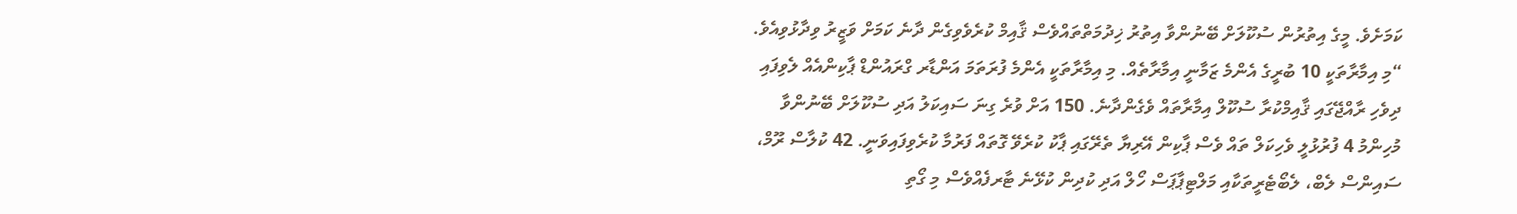ކަމަށެވެ. މީގެ އިތުރުން ސުކޫލަށް ބޭނުންވާ އިތުރު ޚިދުމަތްތައްވެސް ޤާއިމް ކުރެވެވިގެން ދާނެ ކަމަށް ވަޒީރު ވިދާޅުވިއެވެ.
“މި އިމާރާތަކީ 10 ބުރީގެ އެންމެ ޒަމާނީ އިމާރާތެއް. މި އިމާރާތަކީ އެންމެ ފުރަތަމަ އަންޑާރ ގްރައުންޑް ޕާކިންއެއް ލެވިފައި ދިވެހި ރާއްޖޭގައި ޤާއިމްކުރާ ސުކޫލް އިމާރާތައް ވެގެންދާނެ. 150 އަށް ވުރެ ގިނަ ސައިކަލު އަދި ސުކޫލަށް ބޭނުންވާ މުހިންމު 4 ފުރުޅުލީ ވެހިކަލް ތައް ވެސް ޕާކިން އޭރިޔާ ތެރޭގައި ޕާކު ކުރެވޭ ގޮތައް ފަރުމާ ކުރެވިފައިވަނީ. 42 ކުލާސް ރޫމް، ސައިންސް ލެބް، ލެބޯޓެރީތަކާއި މަލްޓިޕާޕަސް ހޯލް އަދި ކުދިން ކުޅޭނެ ޓާރފެއްވެސް މި ގޯތި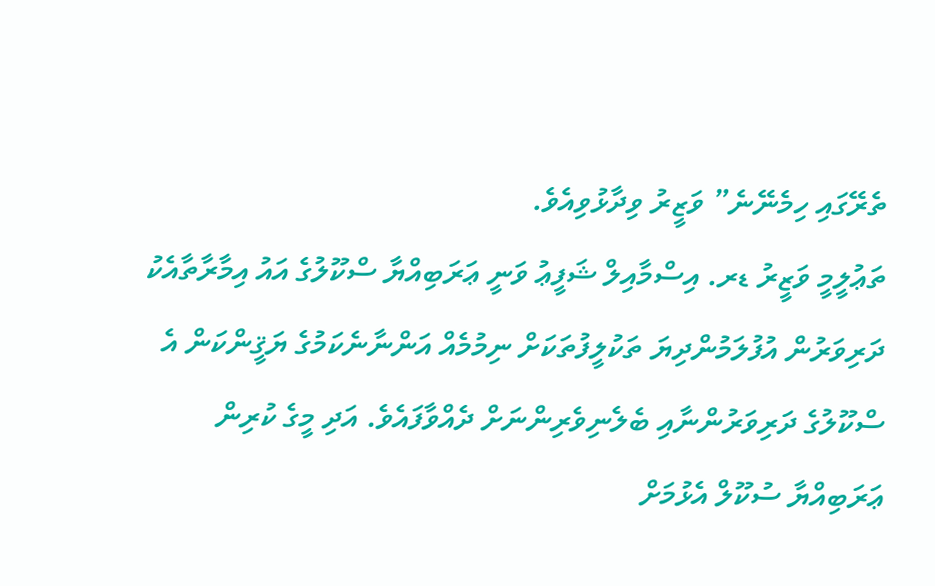ތެރޭގައި ހިމެނޭނެ” ވަޒީރު ވިދާޅުވިއެވެ.
ތަޢުލީމީ ވަޒީރު ޑރ. އިސްމާއިލް ޝަފީޢު ވަނީ ޢަރަބިއްޔާ ސްކޫލުގެ އައު އިމާރާތާއެކު ދަރިވަރުން އުފުލަމުންދިޔަ ތަކުލީފުތަކަށް ނިމުމެއް އަންނާނެކަމުގެ ޔަޤީންކަން އެ ސްކޫލުގެ ދަރިވަރުންނާއި ބެލެނިވެރިންނަށް ދެއްވާފައެވެ. އަދި މީގެ ކުރިން ޢަރަބިއްޔާ ސުކޫލް އެޅުމަށް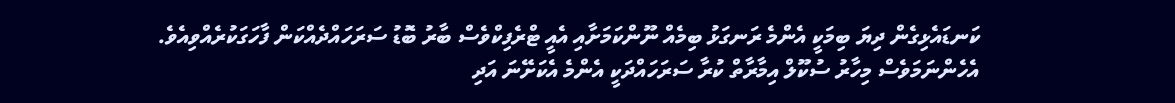ކަނޑައެޅިގެން ދިޔަ ބިމަކީ އެންމެ ރަނގަޅު ބިމެއް ނޫންކަމަށާއި އެއީ ޓްރެފިކްވެސް ބާރު ބޮޑު ސަރަހައްދެއްކަން ފާހަގަކުރެއްވިއެވެ.
އެހެންނަމަވެސް މިހާރު ސުކޫލް އިމާރާތް ކުރާ ސަރަހައްދަކީ އެންމެ އެކަށޭނަ އަދި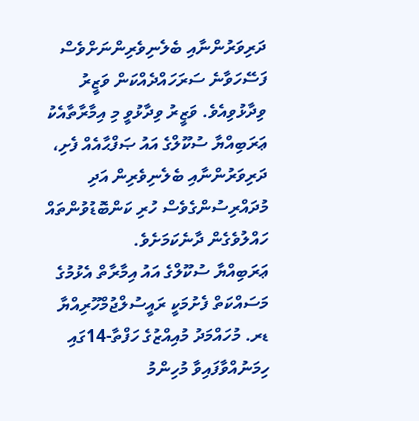ދަރިވަރުންނާއި ބެލެނިވެރިންނަށްވެސް ފަސޭހަވާނެ ސަރަހައްދެއްކަން ވަޒީރު ވިދާޅުވިއެވެ. ވަޒީރު ވިދާޅުވީ މި އިމާރާތާއެކު ޢަރަބިއްޔާ ސުކޫލްގެ އައު ޞަފްޙާއެއް ފެށި، ދަރިވަރުންނާއި ބެލެނިވެރިން އަދި މުދައްރިސުންގެވެސް ހުރި ކަންބޮޑުވުންތައް ހައްލުވެގެން ދާނެކަމަށެވެ.
ޢަރަބިއްޔާ ސުކޫލްގެ އައު އިމާރާތް އެޅުމުގެ މަސައްކަތް ފެށުމަކީ ރައީސުލްޖުމްހޫރިއްޔާ ޑރ. މުހައްމަދު މުއިއްޒުގެ ހަފްތާ-14ގައި ހިމަނުއްވާފައިވާ މުހިންމު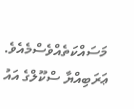މަސައްކަތެއްވެސްމެއެވެ.
ޢަރަބިއްޔާ ސްކޫލްގެ އައު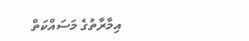އިމާރާތުގެ މަސައްކަތް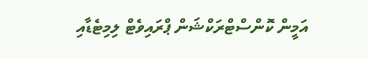އަމީން ކޮންސްޓްރަކްޝަން ޕްރައިވެޓް ލިމިޓެޑާއި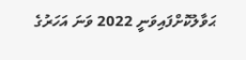ޙަވާލުކޮށްފައިވަނީ 2022 ވަނަ އަހަރުގެ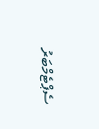ސެޕްޓެމްބަރު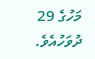މަހުގެ 29 ދުވަހުއެވެ.